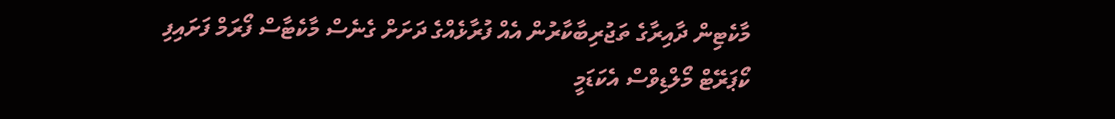މާކެޓިން ދާއިރާގެ ތަޖުރިބާކާރުން އެއް ފުރާޅެއްގެ ދަށަށް ގެނެސް މާކެޓާސް ފޯރަމް ފަށައިފި
ކޯޕަރޭޓް މޯލްޑިވްސް އެކަޑަމީ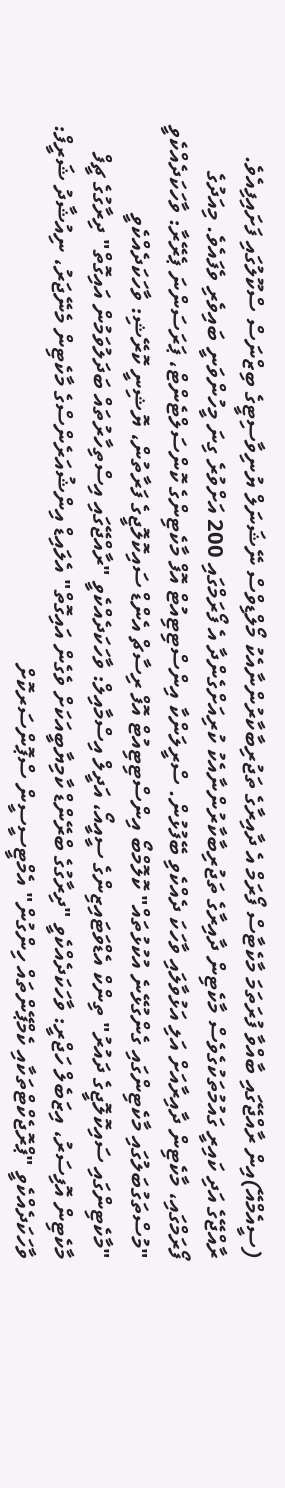(ސީއެމްއޭ)އިން ރާއްޖޭގައި ބާއްވާ ފުރަތަމަ މާކެޓާސް ފޯރަމް އެ ދާއިރާގެ ތަޖުރިބާކާރުންނާއެކު މޯލްޑިވްސް ނޭޝަނަލް ޔުނިވާސިޓީގެ ބިޒްނަސް ސްކޫލުގައި ފަށައިފިއެވެ. ރާއްޖޭގެ އަދި ކައިރީ ގައުމުތަކުގެވެސް މާކެޓިން ދާއިރާގެ ތަޖުރިބާކާރުންނާއެކު ކުރިއަށްގެންދާ އެ ފޯރަމްގައި 200 އަށްވުރެ ގިނަ މީހުންވަނީ ބައިވެރި ވެފައެވެ. މިއަދުގެ ފޯރަމްގައި، މާކެޓިން ދާއިރާއަށް އަލި އަޅުވާލައި ވާހަކަ ދެއްކެވި ބޭފުޅުން. ސްރީލަންކާ އިންސްޓިޓިއުޓް އޮފް މާކެޓިންގެ ކޮންސަލްޓެންޓް، ޕަރަސަންނަ ޕެރޭރާ: ވާހަކަދެއްކެވީ "މުސްތަގުބަލުގައި މާކެޓިންގައި ގެންގުޅޭނެ އުކުޅުތައް" ކޮލޮމްބޯ އިންސްޓިޓިއުޓް އޮފް ރިސާޗް އެންޑް ސައިކޮލޮޖީގެ ފަރާތުން، ޔޮޝިނީ ކޮރޭޝި: ވާހަކަދެއްކެވީ "މާކެޓިންގައި ސައިކޮލޮޖީގެ ދައުރު" ތިންކް އެޑްވަޓައިޒިންގެ ސީއީއޯ، އަދީލް އިސްމާއިލް: ވާހަކަދެއްކެވީ "ރާއްޖޭގައި އިސްތިހާރުތައް ބަދަލުވަމުން އައިގޮތް" ދިރާގުގެ ޗީފް މާކެޓިން އޮފިސަރު، އިޒަބެލް ހަޖްރީ: ވާހަކަދެއްކެވީ "ދިރާގުގެ ބްރޭންޑް ކާމިޔާބީއަކަށް ވެގެން އައިގޮތް" އެލައިޑް އިންޝުއަރެންސްގެ މާކެޓިން މެނޭޖަރު، ނިއުޝާދު ޝަރީފް: ވާހަކަދެއްކެވީ "ޕްރޮޖެކްޓްތަކާއި ކެމްޕޭންތައް ހިންގުން" އެމްޓީސީސީން ސްޕޮންސަރކޮށް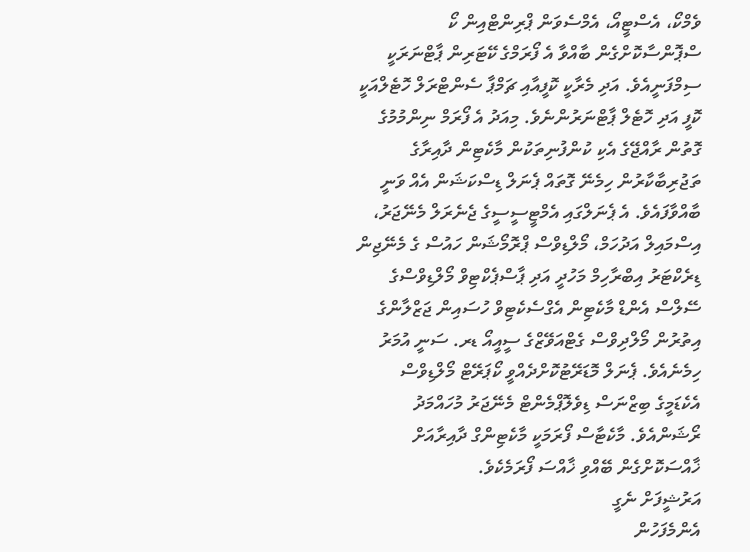ވެމްކޯ، އެސްޓީއޯ، އެމްސެވަން ޕްރިންޓްއިން ކޯ ސްޕޮންސާކޮށްގެން ބާއްވާ އެ ފޯރަމްގެ ކޭޓަރިން ޕާޓްނަރަކީ ސިމްފަނީއެވެ. އަދި މެރާކީ ކޮފީއާއި ޗަމްޕާ ސެންޓްރަލް ހޮޓެލްއަކީ ކޮފީ އަދި ހޮޓެލް ޕާޓްނަރުންނެވެ. މިއަދު އެ ފޯރަމް ނިންމުމުގެ ގޮތުން ރާއްޖޭގެ އެކި ކުންފުނިތަކުން މާކެޓިން ދާއިރާގެ ތަޖުރިބާކާރުން ހިމެނޭ ގޮތައް ޕެނަލް ޑިސްކަޝަން އެއް ވަނީ ބާއްވާފައެވެ. އެ ޕެނަލްގައި އެމްޓީސީސީގެ ޖެނެރަލް މެނޭޖަރު، އިސްމައިލް އަދުހަމް، މޯލްޑިވްސް ޕްރޮމޯޝަން ހައުސް ގެ މެނޭޖިން ޑިރެކްޓަރު އިބްރާހިމް މަހުދީ އަދި ޕާސްޕެކްޓިވް މޯލްޑިވްސްގެ ސޭލްސް އެންޑް މާކެޓިން އެގްސެކެޓިވް ހުސައިން ޖަޒްލާންގެ އިތުރުން މޯލްދިވްސް ގެޓްއަވޭޒްގެ ސީއީއޯ ޑރ. ސަނީ އުމަރު ހިމެނެއެވެ. ޕެނަލް މޮޑަރޭޓުކޮށްދެއްވީ ކޯޕަރޭޓް މޯލްޑިވްސް އެކެޑަމީގެ ބިޒްނަސް ޑިވެލޮޕްމެންޓް މެނޭޖަރު މުހައްމަދު ރޯޝަންއެވެ. މާކެޓާސް ފޯރަމަކީ މާކެޓިންގް ދާއިރާއަށް ޚާއްސަކޮށްގެން ބޭއްވި ޚާއްސަ ފޯރަމެކެވެ.
އަރުޝީފަށް ނެގީ
އެންމެފަހުން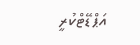އަޕްޑޭޓްކުރީ